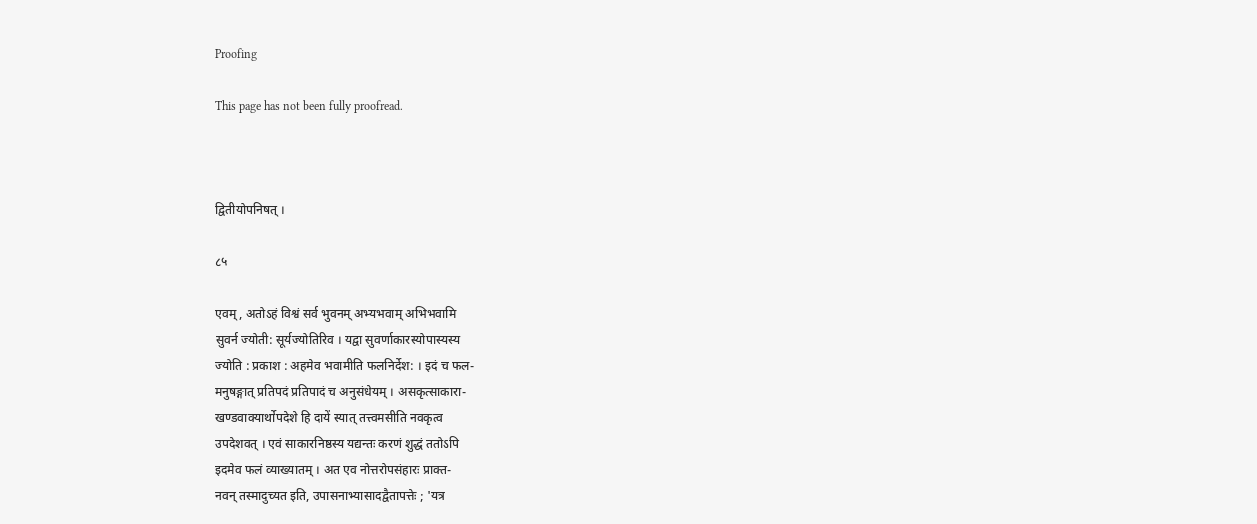Proofing

This page has not been fully proofread.



द्वितीयोपनिषत् ।

८५

एवम्, अतोऽहं विश्वं सर्व भुवनम् अभ्यभवाम् अभिभवामि
सुवर्न ज्योती: सूर्यज्योतिरिव । यद्वा सुवर्णाकारस्योपास्यस्य
ज्योति : प्रकाश : अहमेव भवामीति फलनिर्देश: । इदं च फल-
मनुषङ्गात् प्रतिपदं प्रतिपादं च अनुसंधेयम् । असकृत्साकारा-
खण्डवाक्यार्थोपदेशे हि दायें स्यात् तत्त्वमसीति नवकृत्व
उपदेशवत् । एवं साकारनिष्ठस्य यद्यन्तः करणं शुद्धं ततोऽपि
इदमेव फलं व्याख्यातम् । अत एव नोत्तरोपसंहारः प्राक्त-
नवन् तस्मादुच्यत इति, उपासनाभ्यासादद्वैतापत्तेः ; 'यत्र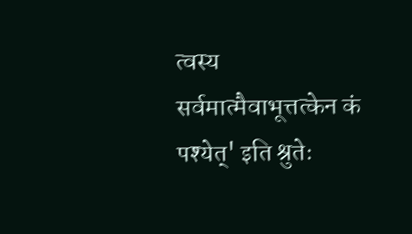त्वस्य सर्वमात्मैवाभूत्तत्केन कं पश्येत्' इति श्रुतेः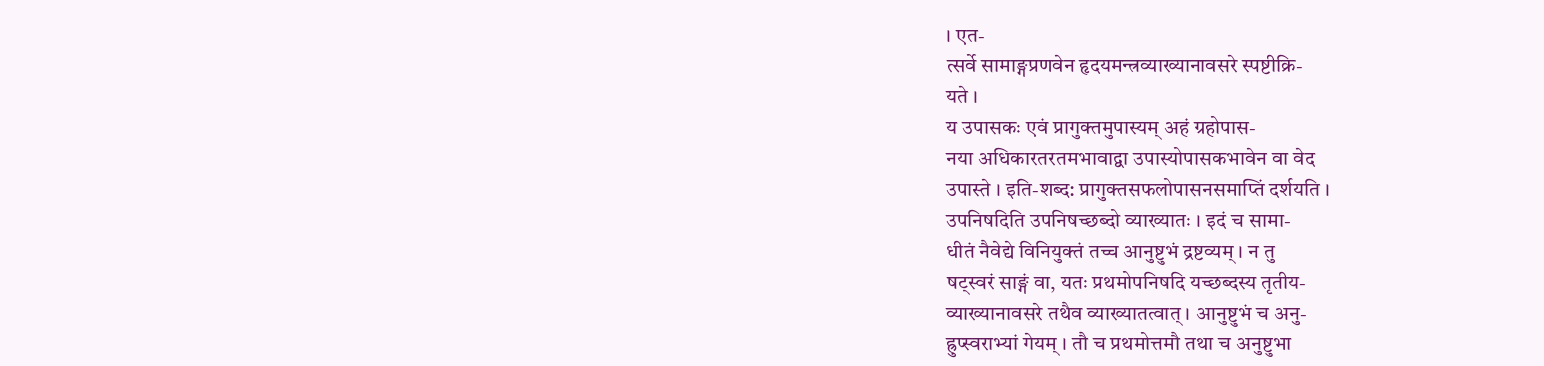। एत-
त्सर्वे सामाङ्गप्रणवेन हृदयमन्त्रव्याख्यानावसरे स्पष्टीक्रि-
यते ।
य उपासकः एवं प्रागुक्तमुपास्यम् अहं ग्रहोपास-
नया अधिकारतरतमभावाद्वा उपास्योपासकभावेन वा वेद
उपास्ते । इति-शब्द: प्रागुक्तसफलोपासनसमाप्तिं दर्शयति ।
उपनिषदिति उपनिषच्छब्दो व्याख्यातः । इदं च सामा-
धीतं नैवेद्ये विनियुक्तं तच्च आनुष्टुभं द्रष्टव्यम् । न तु
षट्स्वरं साङ्गं वा, यतः प्रथमोपनिषदि यच्छब्दस्य तृतीय-
व्याख्यानावसरे तथैव व्याख्यातत्वात् । आनुष्टुभं च अनु-
ह्रुप्स्वराभ्यां गेयम् । तौ च प्रथमोत्तमौ तथा च अनुष्टुभा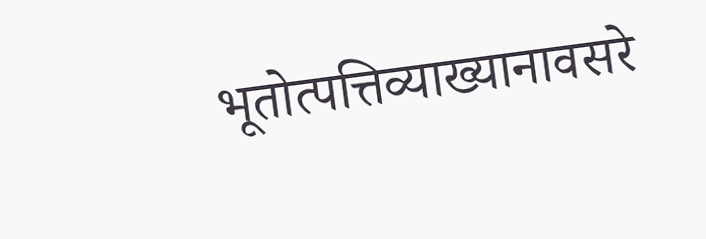भूतोत्पत्तिव्याख्यानावसरे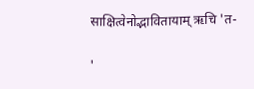साक्षित्वेनोद्भावितायाम् ऋचि 'त-

'